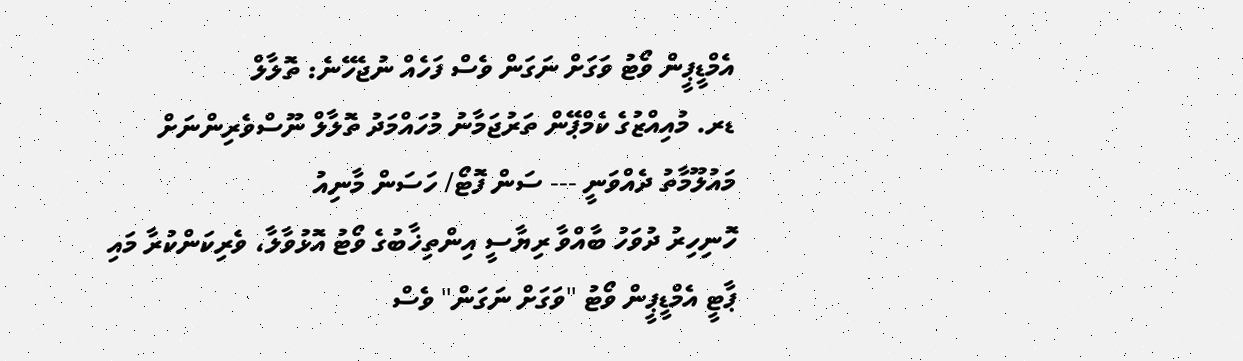އެމްޑީޕީން ވޯޓު ވަގަށް ނަގަން ވެސް ފަހެއް ނުޖެހޭނެ: ތޮލާލް
ޑރ. މުއިއްޒުގެ ކެމްޕޭން ތަރުޖަމާނު މުހައްމަދު ތޮލާލް ނޫސްވެރިންނަށް މައުލޫމާތު ދެއްވަނީ --- ސަން ފޮޓޯ/ ހަސަން މާނިއު
ހޮނިހިރު ދުވަހު ބާއްވާ ރިޔާސީ އިންތިޚާބުގެ ވޯޓު އޮޅުވާލާ، ވެރިކަންކުރާ މައި ޕާޓީ އެމްޑީޕީން ވޯޓު "ވަގަށް ނަގަން" ވެސް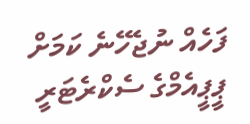ފަހެއް ނުޖެހޭނެ ކަމަށް ޕީޕީއެމްގެ ސެކްރެޓަރީ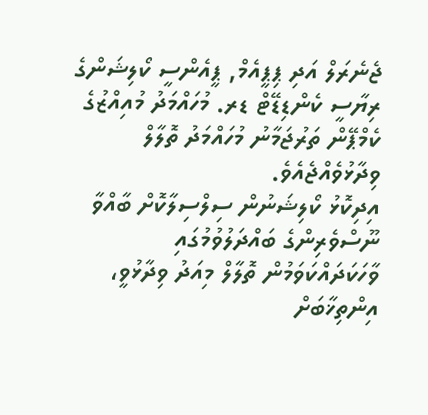ޖެނެރަލް އަދި ޕިޕީއެމް, ޕީއެންސީ ކޯލިޝަންގެ ރިޔާސީ ކެންޑިޑޭޓް ޑރ. މުހައްމަދު މުއިއްޒުގެ ކެމްޕޭން ތަރުޖަމާނު މުހައްމަދު ތޮލާލް ވިދާޅުވެއްޖެއެވެ.
އިދިކޮޅު ކޯލިޝަނުން ސިލްސިލާކޮށް ބާއްވާ ނޫސްވެރިންގެ ބައްދަލުވުމުގައި ވާހަކަދައްކަވަމުން ތޮލާލް މިއަދު ވިދާޅުވީ، އިންތިޚާބަށް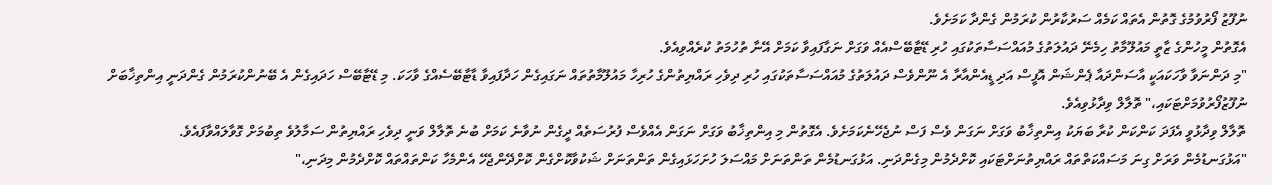ނުފޫޒު ފޯރުވުމުގެ ގޮތުން އެތައް ކަމެއް ސަރުކާރުން ކުރަމުން ގެންދާ ކަމަށެވެ.
އެގޮތުން މީހުންގެ ޒާތީ މައުލޫމާތު ހިމެނޭ ދައުލަތުގެ މުއައްސަސާތަކުގައި ހުރި ޑޭޓާބޭސްއެއް ވަގަށް ނަގާފައިވާ ކަމަށް އޭނާ ތުހުމަތު ކުރެއްވިއެވެ.
"މި ދަންނަވާ ވާހަކައަކީ އާސަންދައާ ޕެންޝަން އޮފީސް އަދި ޑީއެންއާރާ އެ ނޫންވެސް ދައުލަތުގެ މުއައްސަސާތަކުގައި ހުރި ދިވެހި ރައްޔިތުންގެ ހުރިހާ މައުލޫމާތުތައް ނަގައިގެން ހަދާފައިވާ ޑާޓާބޭސެއްގެ ވާހަކަ. މި ޑޭޓާބޭސް ހަދައިގެން އެ ބޭނުންކުރަމުން ގެންދަނީ އިންތިޚާބަށް ނުފޫޒުފޯރުވުމަށްޓަކައި،" ތޮލާލް ވިދާޅުވިއެވެ.
ތޮލާލް ވިދާޅުވީ އެފަދަ ކަންކަން ކުރާ ބަޔަކު އިންތިޚާބު ވަގަށް ނަގަން ވެސް ފަސް ނުޖެހޭނެކަމަށެވެ. އެގޮތުން މި އިންތިޚާބު ވަގަށް ނަގަން އެއްވެސް ފުރުސަތެއް ދީގެން ނުވާނެ ކަމަށް ބުނެ ތޮލާލް ވަނީ ދިވެހި ރައްޔިތުން ސަމާލުވެ ތިބުމަށް ގޮވާލައްވާފައެވެ.
"އަޅުގަނޑުމެން ވަރަށް ގިނަ މަސައްކަތްތައް ރައްޔިތުނަށްޓަކައި ކޮށްދެމުން މިގެންދަނި. އަޅުގަނޑުމެން ތަންތަނަށް މައްސަލަ ހުށަހަޅައިގެން ތަންތަނަށް ޝަކުވާކޮށްގެން ކޮށްދޭންޖެހޭ އެންމެހާ ކަންތައްތައް ކޮށްދެމުން މިދަނި،"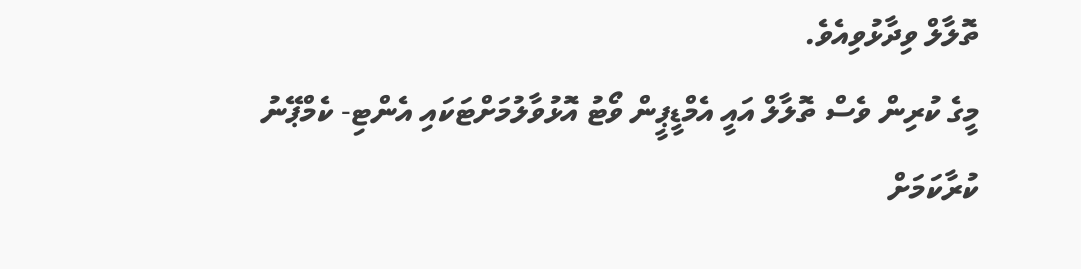ތޮލާލް ވިދާޅުވިއެވެ.
މީގެ ކުރިން ވެސް ތޮލާލް އައީ އެމްޑީޕީން ވޯޓު އޮޅުވާލުމަށްޓަކައި އެންޓި- ކެމްޕޭނު ކުރާކަމަށް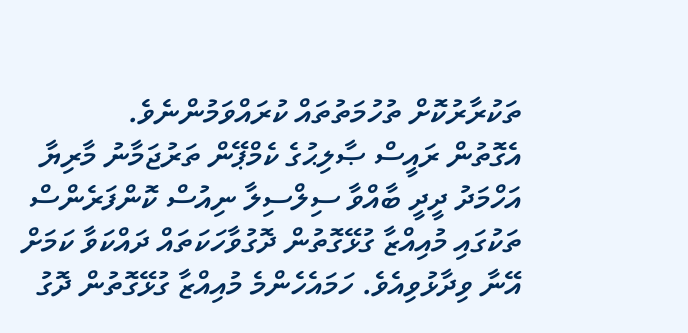ތަކުރާރުކޮށް ތުހުމަތުތައް ކުރައްވަމުންނެވެ.
އެގޮތުން ރައީސް ޞާލިޙުގެ ކެމްޕޭން ތަރުޖަމާނު މާރިޔާ އަހްމަދު ދީދީ ބާއްވާ ސިލްސިލާ ނިއުސް ކޮންފަރެންސް ތަކުގައި މުއިއްޒާ ގުޅޭގޮތުން ދޮގުވާހަކަތައް ދައްކަވާ ކަމަށް އޭނާ ވިދާޅުވިއެވެ. ހަމައެހެންމެ މުއިއްޒާ ގުޅޭގޮތުން ދޮގު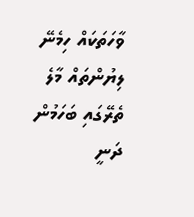ވާހަތަކައް ހިމެނޭ ލިޔުންތައް މާލެ ތެރޭގައި ބަހަމުން ދަނީ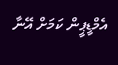އެމްޑީޕީން ކަމަށް އޭނާ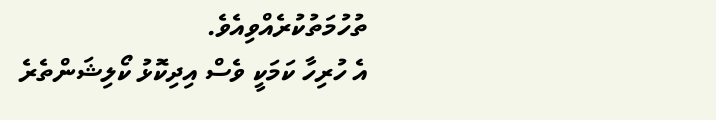ތުހުމަތުކުރެއްވިއެވެ.
އެ ހުރިހާ ކަމަކީ ވެސް އިދިކޮޅު ކޯލިޝަންތެރެ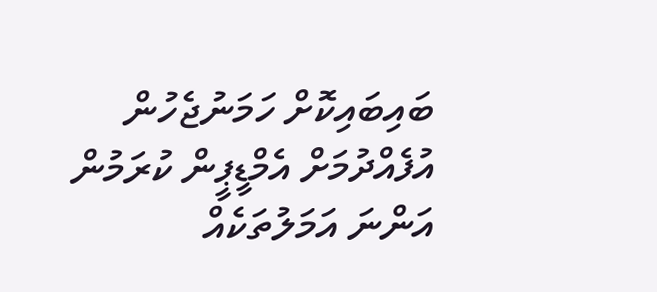ބައިބައިކޮށް ހަމަނުޖެހުން އުފެއްދުމަށް އެމްޑީޕީން ކުރަމުން އަންނަ އަމަލުތަކެއް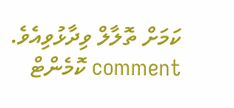ކަމަށް ތޮލާލް ވިދާޅުވިއެވެ.
comment ކޮމެންޓް